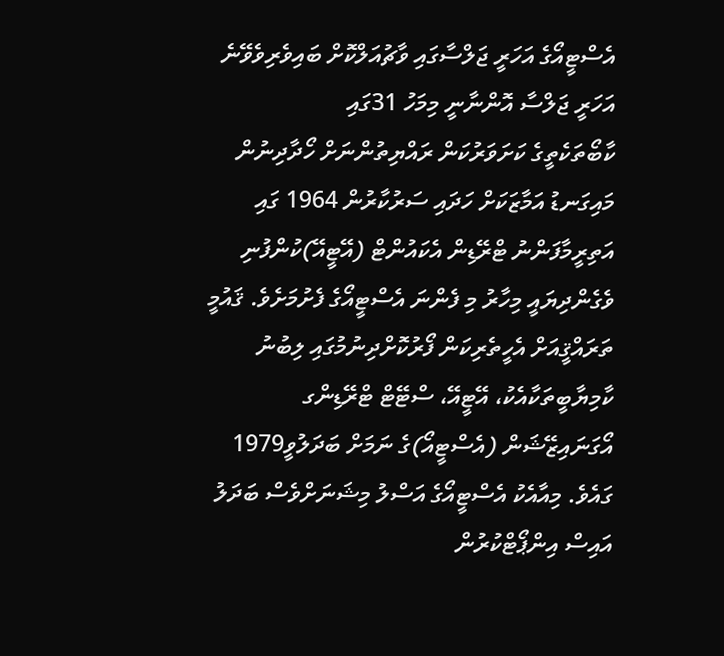އެސްޓީއޯގެ އަހަރީ ޖަލްސާގައި ވާޗުއަލްކޮށް ބައިވެރިވެވޭނެ
އަހަރީ ޖަލްސާ އޮންނާނީ މިމަހު 31ގައި
ކާބޯތަކެތީގެ ކަށަވަރުކަން ރައްޔިތުންނަށް ހޯދާދިނުން މައިގަނޑު އަމާޒަކަށް ހަދައި ސަރުކާރުން 1964 ގައި އަތިރީމާފަންނު ޓްރޭޑިން އެކައުންޓް (އޭޓީއޭ)ކުންފުނި ވެގެންދިޔައީ މިހާރު މި ފެންނަ އެސްޓީއޯގެ ފެށުމަށެވެ. ޤައުމީ ތަރައްޤީއަށް އެހީތެރިކަން ފޯރުކޮށްދިނުމުގައި ލިބުނު ކާމިޔާބީތަކާއެކު، އޭޓީއޭ، ސްޓޭޓް ޓްރޭޑިންގ އޯގަނައިޒޭޝަން (އެސްޓީއޯ)ގެ ނަމަށް ބަދަލުވީ1979 ގައެވެ. މިއާއެކު އެސްޓީއޯގެ އަސްލު މިޝަނަށްވެސް ބަދަލު އައިސް އިންޕޯޓްކުރުން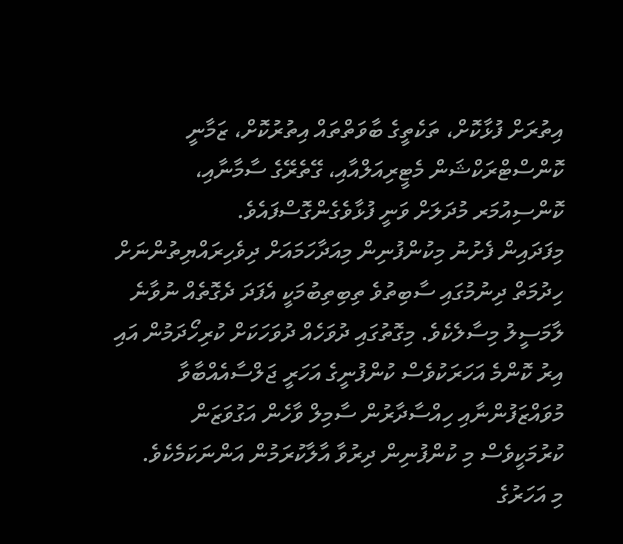އިތުރަށް ފުޅާކޮށް، ތަކެތީގެ ބާވަތްތައް އިތުރުކޮށް، ޒަމާނީ ކޮންސްޓްރަކްޝަން މެޓީރިއަލްއާއި، ގޭތެރޭގެ ސާމާނާއި، ކޮންސިއުމަރ މުދަލަށް ވަނީ ފުޅާވެގެންގޮސްފައެވެ.
މިފަދައިން ފެށުނު މިކުންފުނިން މިއަދާހަމައަށް ދިވެހިރައްޔިތުންނަށް ހިދުމަތް ދިނުމުގައި ސާބިތުވެ ތިބިތިބުމަކީ އެފަދަ ދެގޮތެއް ނުވާނެ ލާމަސީލު މިސާލެކެވެ. މިގޮތުގައި ދުވަހެއް ދުވަހަކަށް ކުރިހޯދަމުން އައި އިރު ކޮންމެ އަހަރަކުވެސް ކުންފުނީގެ އަހަރީ ޖަލްސާއެއްބާވާ މުވައްޒަފުންނާއި ހިއްސާދާރުން ސާމިލް ވާހެން އަގުވަޒަން ކުރުމަކީވެސް މި ކުންފުނިން ދިރުވާ އާލާކުރަމުން އަންނަކަމެކެވެ.
މި އަހަރުގެ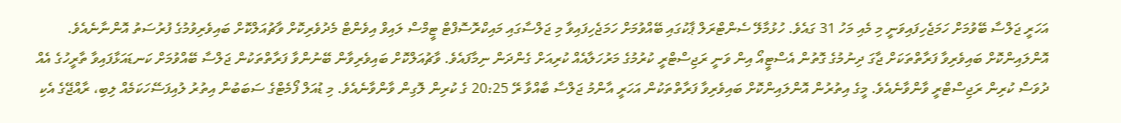އަހަރީ ޖަލްސާ ބޭވުމަށް ހަމަޖެހިފައިވަނީ މި މެއި މަހު 31 ގައެވެ. ހުޅުމާލޭ ސެންޓްރަލް ޕާކުގައި ބޭއްވުމަށް ހަމަޖެހިފައިވާ މި ޖަލްސާގައި މައިކްރޮސޮފްޓް ޓީމްސް ލައިވް އިވެންޓް މެދުވެރިކޮށް ވާޗުއަލްކޮށް ބައިވެރިވުމުގެ ފުރުސަތު އޮންނާނެއެވެ.
އޮންލައިންކޮށް ބައިވެރިވާ ފަރާތްތަކަށް ޖާގަ ދިނުމުގެ ގޮތުން އެސްޓީއޯ އިން ވަނީ ރަޖިސްޓްރީ ކުރުމުގެ މަރުހަލާއެއް ކުރިއަށް ގެންދަން ނިމާފައެވެ. ވާޗުއަލްކޮށް ބައިވެރިވާން ބޭނުންވާ ފަރާތްތަކުން ޖަލްސާ ބޭއްވުމަށް ކަނޑައަޅާފައިވާ ތާރީހުގެ އެއް ދުވަސް ކުރިން ރަޖިސްޓްރީ ވާންވާނެއެވެ. މީގެ އިތުރުން އޮންލައިންކޮށް ބައިވެރިވާ ފަރާތްތަކުން އަހަރީ އާންމު ޖަލްސާ ބާއްވާ ރޭ 20:25 ގެ ކުރިން ލޮގިން ވާންވާނެއެވެ. މި ޑުއަލް ފޯމެޓްގެ ސަބަބުން އިތުރު ލުއިފަސޭހަކަމެއް ލިބި، ރާއްޖޭގެ އެކި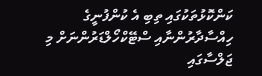ކަންކޮޅުތަކުގައި ތިބި އެ ކުންފުނީގެ ހިއްސާދާރުންނާއި ސްޓޭކްހޯލްޑަރުންނަށް މި ޖަލްސާގައި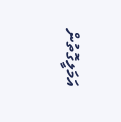އަމަލީގޮތުން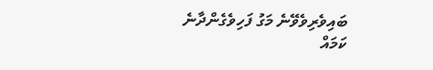ބައިވެރިވެވޭނެ މަގު ފަހިވެގެންދާނެ ކަމައް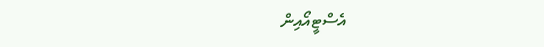އެސްޓީއޯއިން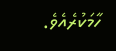ހާމަކުރެއެވެ.